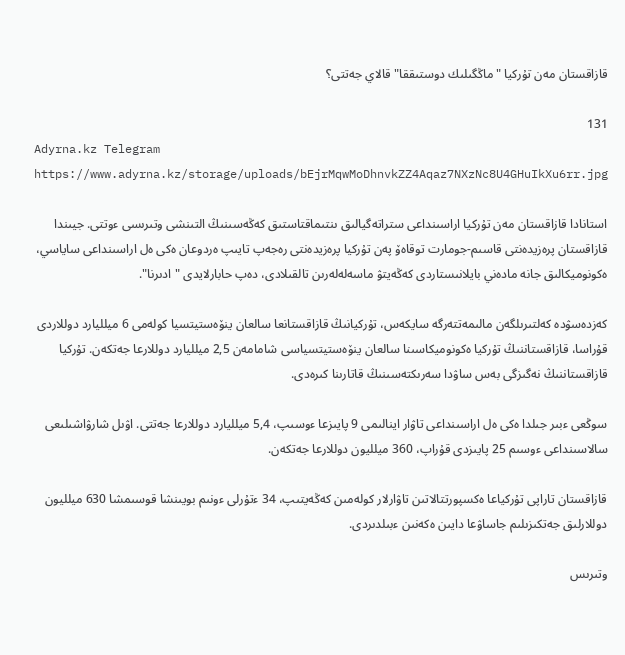قازاقستان مەن تۇركيا "ماڭگىلىك دوستىققا" قالاي جەتتى؟

131
Adyrna.kz Telegram
https://www.adyrna.kz/storage/uploads/bEjrMqwMoDhnvkZZ4Aqaz7NXzNc8U4GHuIkXu6rr.jpg

استانادا قازاقستان مەن تۇركيا اراسىنداعى ستراتەگيالىق ىنتىماقتاستىق كەڭەسىنىڭ التىنشى وتىرىسى ءوتتى. جيىندا قازاقستان پرەزيدەنتى قاسىم-جومارت توقاەۆ پەن تۇركيا پرەزيدەنتى رەجەپ تايىپ ەردوعان ەكى ەل اراسىنداعى ساياسي، ەكونوميكالىق جانە مادەني بايلانىستاردى كەڭەيتۋ ماسەلەلەرىن تالقىلادى، دەپ حابارلايدى "ادىرنا".

كەزدەسۋدە كەلتىرىلگەن مالىمەتتەرگە سايكەس، تۇركيانىڭ قازاقستانعا سالعان ينۆەستيتسيا كولەمى 6 ميلليارد دوللاردى قۇراسا، قازاقستاننىڭ تۇركيا ەكونوميكاسىنا سالعان ينۆەستيتسياسى شامامەن 2,5 ميلليارد دوللارعا جەتكەن. تۇركيا قازاقستاننىڭ نەگىزگى بەس ساۋدا سەرىكتەسىنىڭ قاتارىنا كىرەدى.

سوڭعى ءبىر جىلدا ەكى ەل اراسىنداعى تاۋار اينالىمى 9 پايىزعا ءوسىپ، 5,4 ميلليارد دوللارعا جەتتى. اۋىل شارۋاشىلىعى سالاسىنداعى ءوسىم 25 پايىزدى قۇراپ، 360 ميلليون دوللارعا جەتكەن.

قازاقستان تاراپى تۇركياعا ەكسپورتتالاتىن تاۋارلار كولەمىن كەڭەيتىپ، 34 ءتۇرلى ءونىم بويىنشا قوسىمشا 630 ميلليون دوللارلىق جەتكىزىلىم جاساۋعا دايىن ەكەنىن ءبىلدىردى.

وتىرىس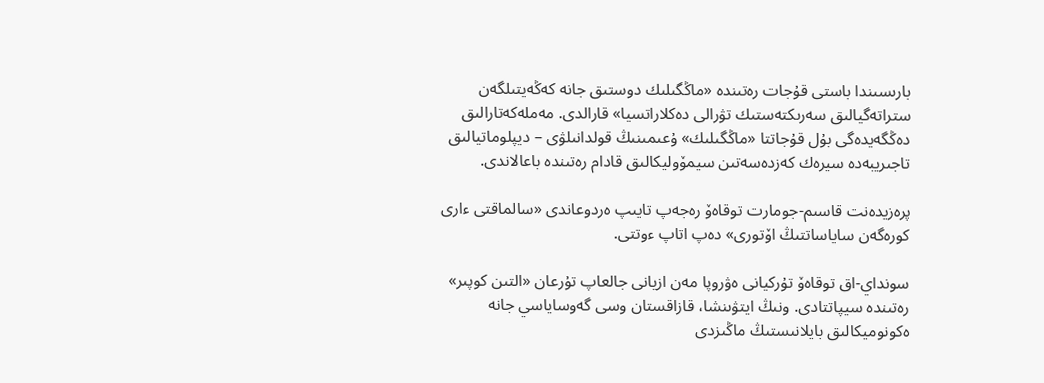بارىسىندا باستى قۇجات رەتىندە «ماڭگىلىك دوستىق جانە كەڭەيتىلگەن ستراتەگيالىق سەرىكتەستىك تۋرالى دەكلاراتسيا» قارالدى. مەملەكەتارالىق دەڭگەيدەگى بۇل قۇجاتتا «ماڭگىلىك» ۇعىمىنىڭ قولدانىلۋى – ديپلوماتيالىق تاجىريبەدە سيرەك كەزدەسەتىن سيمۆوليكالىق قادام رەتىندە باعالاندى.

پرەزيدەنت قاسىم-جومارت توقاەۆ رەجەپ تايىپ ەردوعاندى «سالماقتى ءارى كورەگەن ساياساتتىڭ اۆتورى» دەپ اتاپ ءوتتى.

سونداي-اق توقاەۆ تۇركيانى ەۋروپا مەن ازيانى جالعاپ تۇرعان «التىن كوپىر» رەتىندە سيپاتتادى. ونىڭ ايتۋىنشا، قازاقستان وسى گەوساياسي جانە ەكونوميكالىق بايلانىستىڭ ماڭىزدى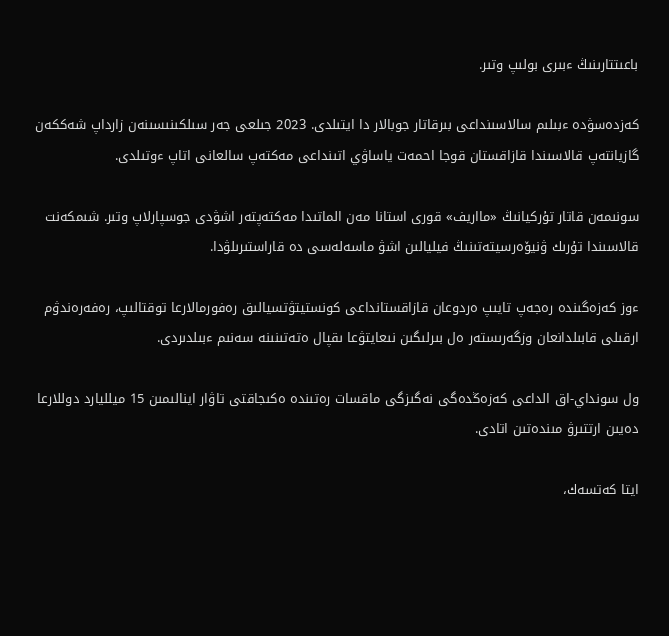باعىتتارىنىڭ ءبىرى بولىپ وتىر.

كەزدەسۋدە ءبىلىم سالاسىنداعى بىرقاتار جوبالار دا ايتىلدى. 2023 جىلعى جەر سىلكىنىسىنەن زارداپ شەككەن گازيانتەپ قالاسىندا قازاقستان قوجا احمەت ياساۋي اتىنداعى مەكتەپ سالعانى اتاپ ءوتىلدى.

سونىمەن قاتار تۇركيانىڭ «مااريف» قورى استانا مەن الماتىدا مەكتەپتەر اشۋدى جوسپارلاپ وتىر. شىمكەنت قالاسىندا تۇرىك ۋنيۆەرسيتەتىنىڭ فيليالىن اشۋ ماسەلەسى دە قاراستىرىلۋدا.

ءوز كەزەگىندە رەجەپ تايىپ ەردوعان قازاقستانداعى كونستيتۋتسيالىق رەفورمالارعا توقتالىپ، رەفەرەندۋم ارقىلى قابىلدانعان وزگەرىستەر ەل بىرلىگىن نىعايتۋعا ىقپال ەتەتىنىنە سەنىم ءبىلدىردى.

ول سونداي-اق الداعى كەزەڭدەگى نەگىزگى ماقسات رەتىندە ەكىجاقتى تاۋار اينالىمىن 15 ميلليارد دوللارعا دەيىن ارتتىرۋ مىندەتىن اتادى.

ايتا كەتسەك،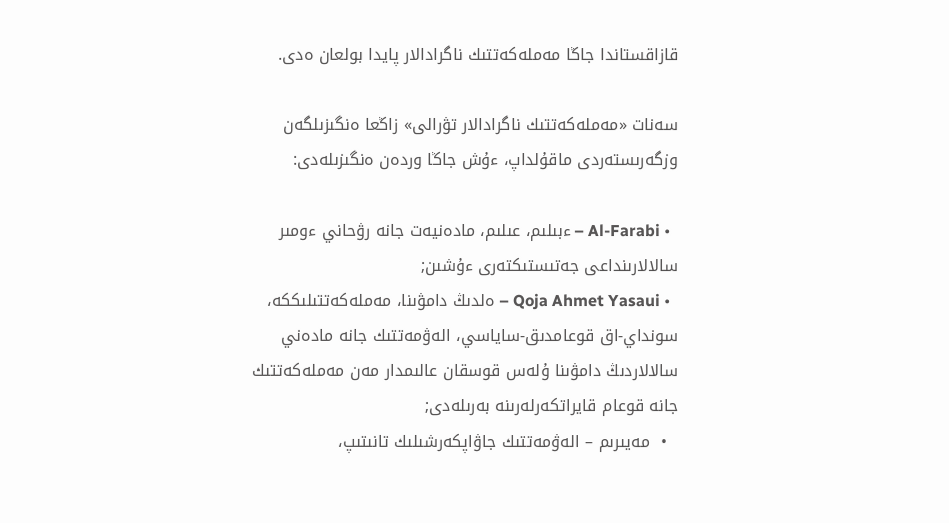قازاقستاندا جاڭا مەملەكەتتىك ناگرادالار پايدا بولعان ەدى.

سەنات «مەملەكەتتىك ناگرادالار تۋرالى» زاڭعا ەنگىزىلگەن وزگەرىستەردى ماقۇلداپ، ءۇش جاڭا وردەن ەنگىزىلەدى:

  • Al-Farabi – ءبىلىم، عىلىم، مادەنيەت جانە رۋحاني ءومىر سالالارىنداعى جەتىستىكتەرى ءۇشىن;
  • Qoja Ahmet Yasaui – ەلدىڭ دامۋىنا، مەملەكەتتىلىككە، سونداي-اق قوعامدىق-ساياسي، الەۋمەتتىك جانە مادەني سالالاردىڭ دامۋىنا ۇلەس قوسقان عالىمدار مەن مەملەكەتتىك جانە قوعام قايراتكەرلەرىنە بەرىلەدى;
  •  مەيىرىم – الەۋمەتتىك جاۋاپكەرشىلىك تانىتىپ،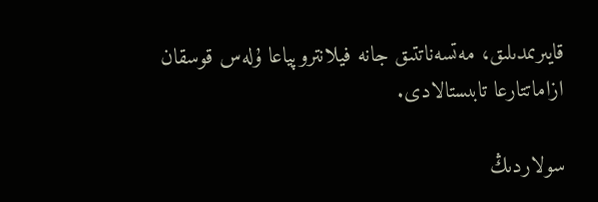قايىرىمدىلىق، مەتسەناتتىق جانە فيلانتروپياعا ۇلەس قوسقان ازاماتتارعا تابىستالادى.

سولاردىڭ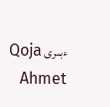ءبىرى Qoja Ahmet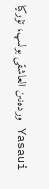Yasaui وردەنىن العاشقى بولىپ، تۇركيا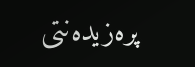پرەزيدەنتى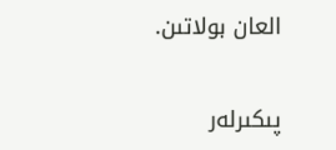العان بولاتىن.

پىكىرلەر